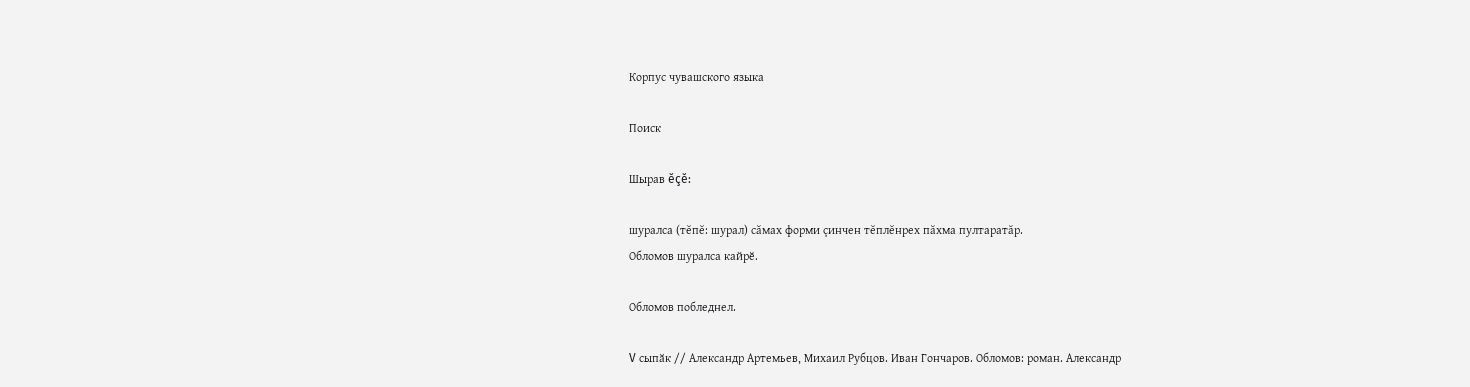Корпус чувашского языка

Поиск

Шырав ĕçĕ:

шуралса (тĕпĕ: шурал) сăмах форми çинчен тĕплĕнрех пăхма пултаратăр.
Обломов шуралса кайрӗ.

Обломов побледнел.

V сыпӑк // Александр Артемьев, Михаил Рубцов. Иван Гончаров. Обломов: роман. Александр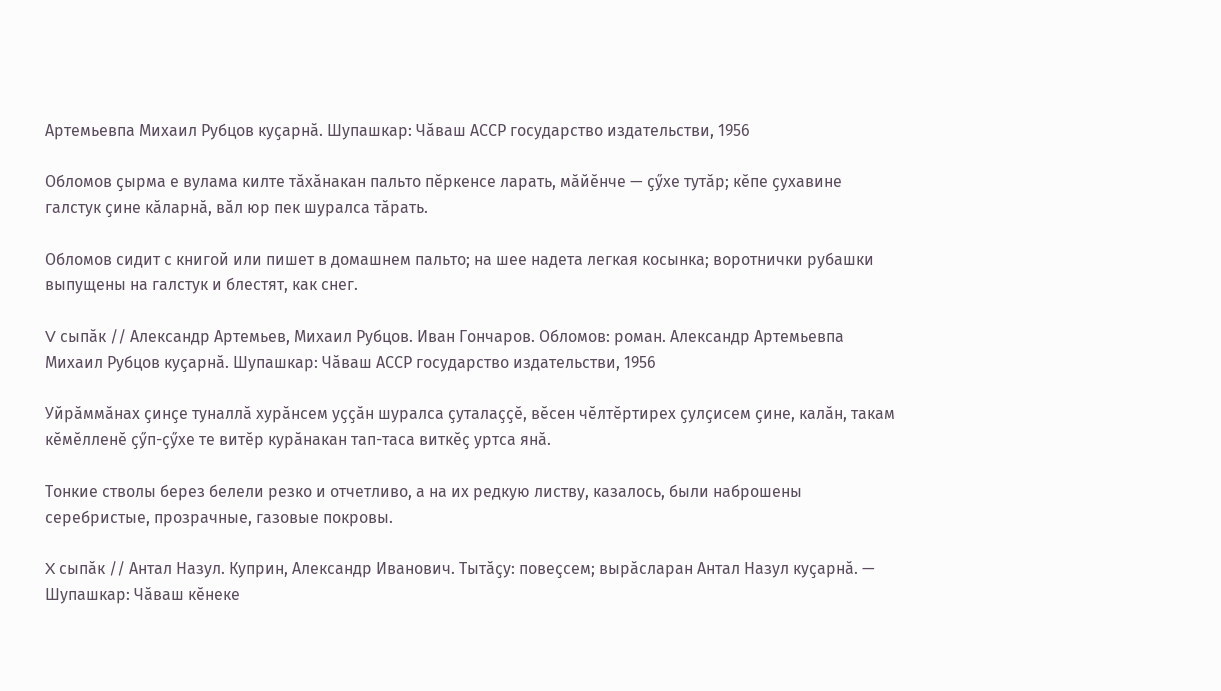Артемьевпа Михаил Рубцов куҫарнӑ. Шупашкар: Чӑваш АССР государство издательстви, 1956

Обломов ҫырма е вулама килте тӑхӑнакан пальто пӗркенсе ларать, мӑйӗнче — ҫӳхе тутӑр; кӗпе ҫухавине галстук ҫине кӑларнӑ, вӑл юр пек шуралса тӑрать.

Обломов сидит с книгой или пишет в домашнем пальто; на шее надета легкая косынка; воротнички рубашки выпущены на галстук и блестят, как снег.

V сыпӑк // Александр Артемьев, Михаил Рубцов. Иван Гончаров. Обломов: роман. Александр Артемьевпа Михаил Рубцов куҫарнӑ. Шупашкар: Чӑваш АССР государство издательстви, 1956

Уйрӑммӑнах ҫинҫе туналлӑ хурӑнсем уҫҫӑн шуралса ҫуталаҫҫӗ, вӗсен чӗлтӗртирех ҫулҫисем ҫине, калӑн, такам кӗмӗлленӗ ҫӳп-ҫӳхе те витӗр курӑнакан тап-таса виткӗҫ уртса янӑ.

Тонкие стволы берез белели резко и отчетливо, а на их редкую листву, казалось, были наброшены серебристые, прозрачные, газовые покровы.

X сыпӑк // Антал Назул. Куприн, Александр Иванович. Тытӑҫу: повеҫсем; вырӑсларан Антал Назул куҫарнӑ. — Шупашкар: Чӑваш кӗнеке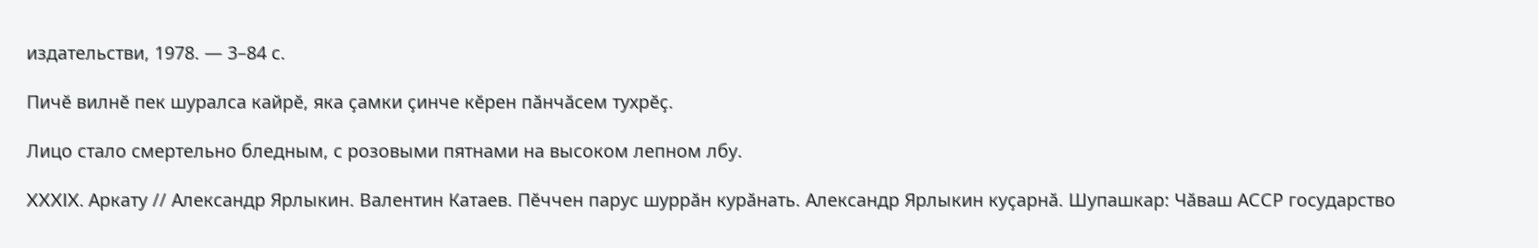издательстви, 1978. — 3–84 с.

Пичӗ вилнӗ пек шуралса кайрӗ, яка ҫамки ҫинче кӗрен пӑнчӑсем тухрӗҫ.

Лицо стало смертельно бледным, с розовыми пятнами на высоком лепном лбу.

XXXIX. Аркату // Александр Ярлыкин. Валентин Катаев. Пӗччен парус шуррӑн курӑнать. Александр Ярлыкин куҫарнӑ. Шупашкар: Чӑваш АССР государство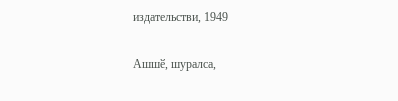издательстви, 1949

Ашшӗ, шуралса,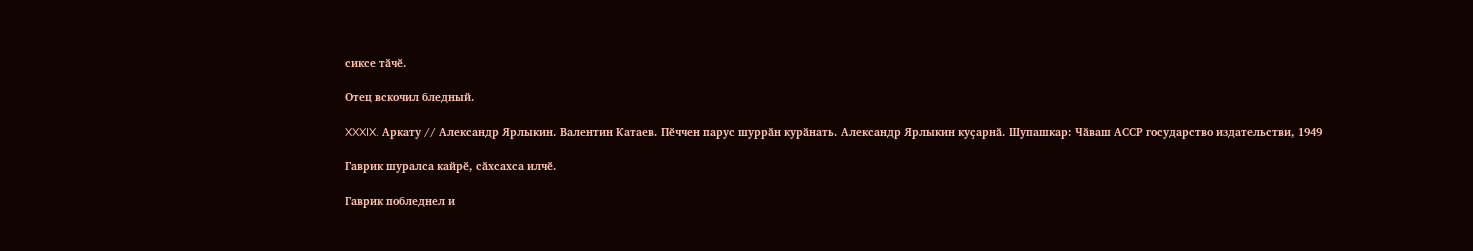сиксе тӑчӗ.

Отец вскочил бледный.

XXXIX. Аркату // Александр Ярлыкин. Валентин Катаев. Пӗччен парус шуррӑн курӑнать. Александр Ярлыкин куҫарнӑ. Шупашкар: Чӑваш АССР государство издательстви, 1949

Гаврик шуралса кайрӗ, сӑхсахса илчӗ.

Гаврик побледнел и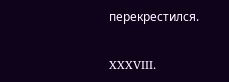перекрестился.

XXXVIII.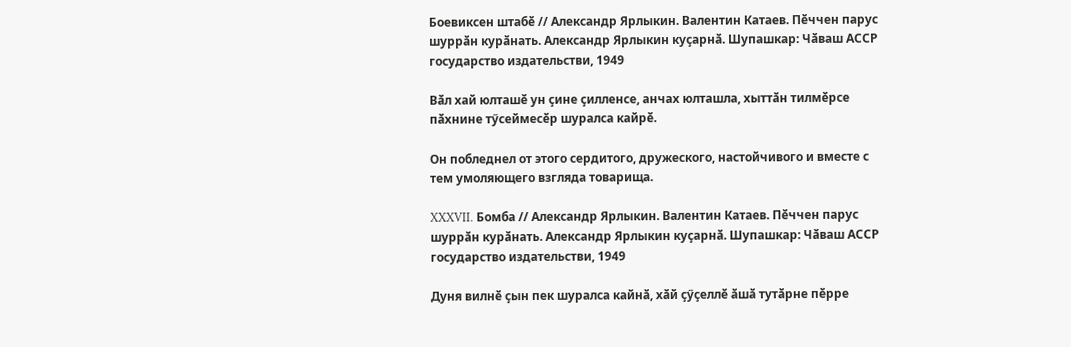Боевиксен штабӗ // Александр Ярлыкин. Валентин Катаев. Пӗччен парус шуррӑн курӑнать. Александр Ярлыкин куҫарнӑ. Шупашкар: Чӑваш АССР государство издательстви, 1949

Вӑл хай юлташӗ ун ҫине ҫилленсе, анчах юлташла, хыттӑн тилмӗрсе пӑхнине тӳсеймесӗр шуралса кайрӗ.

Он побледнел от этого сердитого, дружеского, настойчивого и вместе с тем умоляющего взгляда товарища.

XXXVII. Бомба // Александр Ярлыкин. Валентин Катаев. Пӗччен парус шуррӑн курӑнать. Александр Ярлыкин куҫарнӑ. Шупашкар: Чӑваш АССР государство издательстви, 1949

Дуня вилнӗ ҫын пек шуралса кайнӑ, хӑй ҫӳҫеллӗ ӑшӑ тутӑрне пӗрре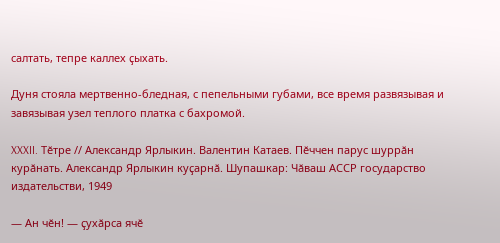салтать, тепре каллех ҫыхать.

Дуня стояла мертвенно-бледная, с пепельными губами, все время развязывая и завязывая узел теплого платка с бахромой.

XXXII. Тӗтре // Александр Ярлыкин. Валентин Катаев. Пӗччен парус шуррӑн курӑнать. Александр Ярлыкин куҫарнӑ. Шупашкар: Чӑваш АССР государство издательстви, 1949

— Ан чӗн! — ҫухӑрса ячӗ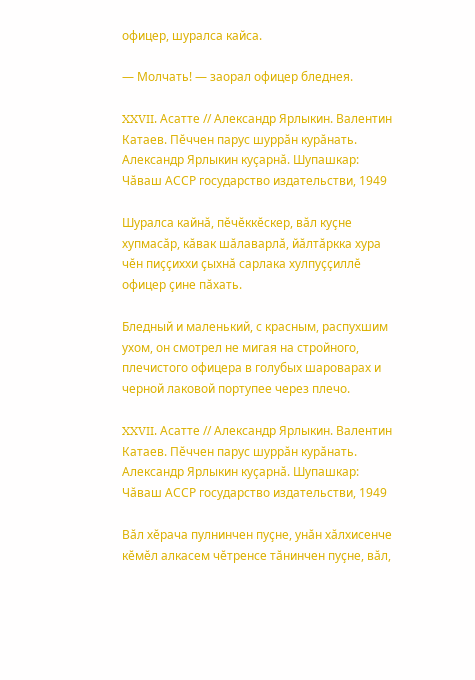офицер, шуралса кайса.

— Молчать! — заорал офицер бледнея.

XXVII. Асатте // Александр Ярлыкин. Валентин Катаев. Пӗччен парус шуррӑн курӑнать. Александр Ярлыкин куҫарнӑ. Шупашкар: Чӑваш АССР государство издательстви, 1949

Шуралса кайнӑ, пӗчӗккӗскер, вӑл куҫне хупмасӑр, кӑвак шӑлаварлӑ, йӑлтӑркка хура чӗн пиҫҫиххи ҫыхнӑ сарлака хулпуҫҫиллӗ офицер ҫине пӑхать.

Бледный и маленький, с красным, распухшим ухом, он смотрел не мигая на стройного, плечистого офицера в голубых шароварах и черной лаковой портупее через плечо.

XXVII. Асатте // Александр Ярлыкин. Валентин Катаев. Пӗччен парус шуррӑн курӑнать. Александр Ярлыкин куҫарнӑ. Шупашкар: Чӑваш АССР государство издательстви, 1949

Вӑл хӗрача пулнинчен пуҫне, унӑн хӑлхисенче кӗмӗл алкасем чӗтренсе тӑнинчен пуҫне, вӑл,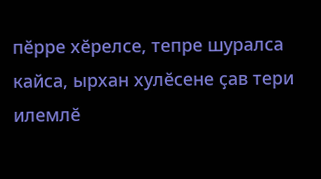пӗрре хӗрелсе, тепре шуралса кайса, ырхан хулӗсене ҫав тери илемлӗ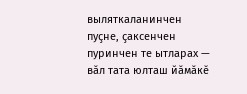выляткаланинчен пуҫне, ҫаксенчен пуринчен те ытларах — вӑл тата юлташ йӑмӑкӗ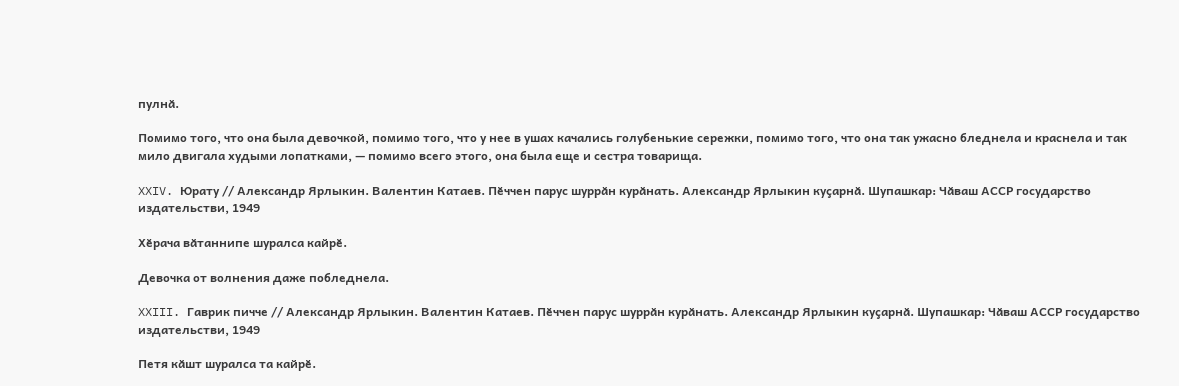пулнӑ.

Помимо того, что она была девочкой, помимо того, что у нее в ушах качались голубенькие сережки, помимо того, что она так ужасно бледнела и краснела и так мило двигала худыми лопатками, — помимо всего этого, она была еще и сестра товарища.

XXIV. Юрату // Александр Ярлыкин. Валентин Катаев. Пӗччен парус шуррӑн курӑнать. Александр Ярлыкин куҫарнӑ. Шупашкар: Чӑваш АССР государство издательстви, 1949

Хӗрача вӑтаннипе шуралса кайрӗ.

Девочка от волнения даже побледнела.

XXIII. Гаврик пичче // Александр Ярлыкин. Валентин Катаев. Пӗччен парус шуррӑн курӑнать. Александр Ярлыкин куҫарнӑ. Шупашкар: Чӑваш АССР государство издательстви, 1949

Петя кӑшт шуралса та кайрӗ.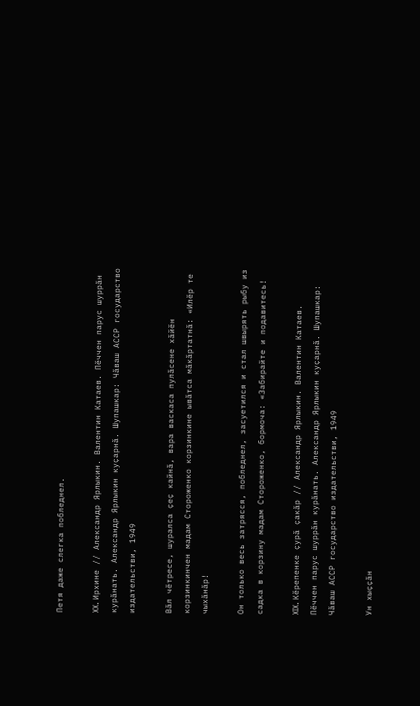Петя даже слегка побледнел.

XX. Ирхине // Александр Ярлыкин. Валентин Катаев. Пӗччен парус шуррӑн курӑнать. Александр Ярлыкин куҫарнӑ. Шупашкар: Чӑваш АССР государство издательстви, 1949

Вӑл чӗтресе, шуралса ҫеҫ кайнӑ, вара васкаса пулӑсене хӑйӗн корзинкинчен мадам Стороженко корзинкине ывӑтса мӑкӑртатнӑ: «Илӗр те чыхӑнӑр!

Он только весь затрясся, побледнел, засуетился и стал швырять рыбу из садка в корзину мадам Стороженко, бормоча: «Забирайте и подавитесь!

XIX. Кӗрепенке ҫурӑ ҫакӑр // Александр Ярлыкин. Валентин Катаев. Пӗччен парус шуррӑн курӑнать. Александр Ярлыкин куҫарнӑ. Шупашкар: Чӑваш АССР государство издательстви, 1949

Ун хыҫҫӑн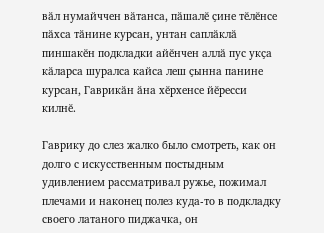вӑл нумайччен вӑтанса, пӑшалӗ ҫине тӗлӗнсе пӑхса тӑнине курсан, унтан саплӑклӑ пиншакӗн подкладки айӗнчен аллӑ пус укҫа кӑларса шуралса кайса леш ҫынна панине курсан, Гаврикӑн ӑна хӗрхенсе йӗресси килнӗ.

Гаврику до слез жалко было смотреть, как он долго с искусственным постыдным удивлением рассматривал ружье, пожимал плечами и наконец полез куда-то в подкладку своего латаного пиджачка, он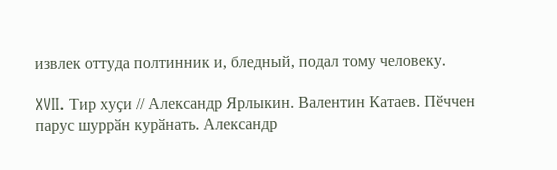извлек оттуда полтинник и, бледный, подал тому человеку.

XVII. Тир хуҫи // Александр Ярлыкин. Валентин Катаев. Пӗччен парус шуррӑн курӑнать. Александр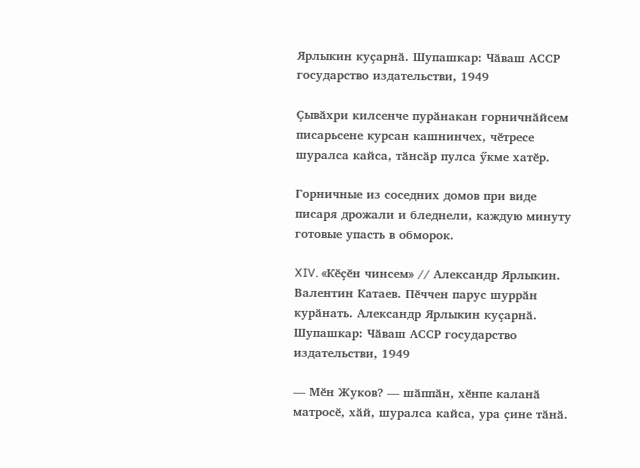Ярлыкин куҫарнӑ. Шупашкар: Чӑваш АССР государство издательстви, 1949

Ҫывӑхри килсенче пурӑнакан горничнӑйсем писарьсене курсан кашнинчех, чӗтресе шуралса кайса, тӑнсӑр пулса ӳкме хатӗр.

Горничные из соседних домов при виде писаря дрожали и бледнели, каждую минуту готовые упасть в обморок.

XIV. «Кӗҫӗн чинсем» // Александр Ярлыкин. Валентин Катаев. Пӗччен парус шуррӑн курӑнать. Александр Ярлыкин куҫарнӑ. Шупашкар: Чӑваш АССР государство издательстви, 1949

— Мӗн Жуков? — шӑппӑн, хӗнпе каланӑ матросӗ, хӑй, шуралса кайса, ура ҫине тӑнӑ.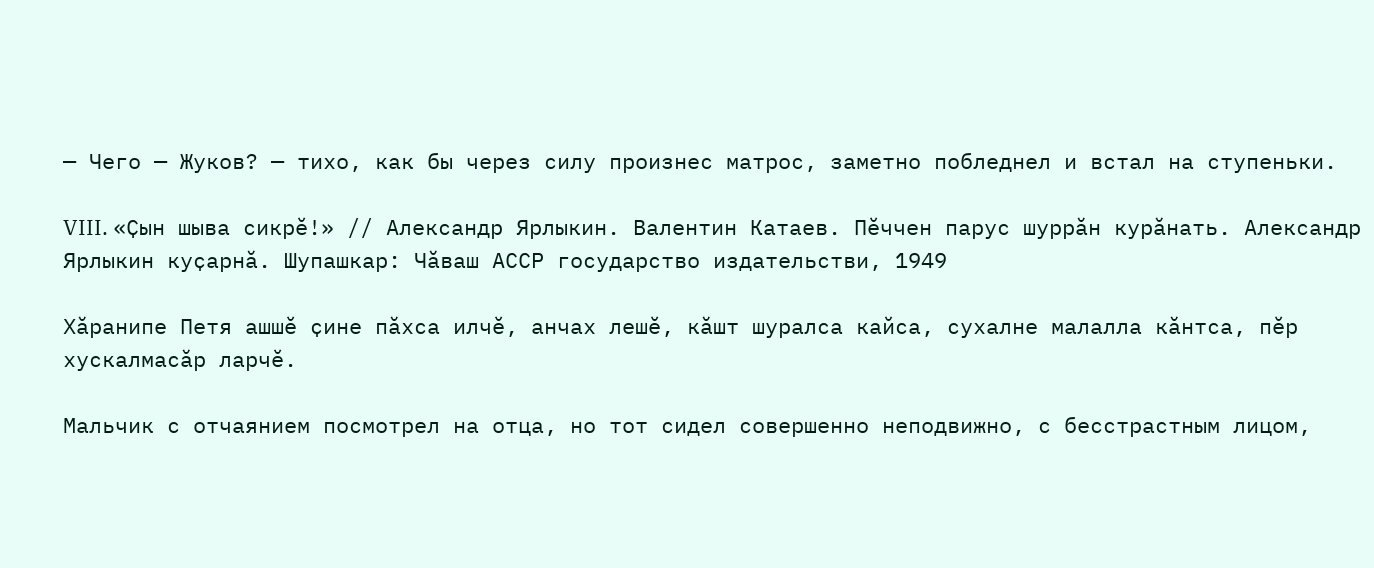— Чего — Жуков? — тихо, как бы через силу произнес матрос, заметно побледнел и встал на ступеньки.

VIII. «Ҫын шыва сикрӗ!» // Александр Ярлыкин. Валентин Катаев. Пӗччен парус шуррӑн курӑнать. Александр Ярлыкин куҫарнӑ. Шупашкар: Чӑваш АССР государство издательстви, 1949

Хӑранипе Петя ашшӗ ҫине пӑхса илчӗ, анчах лешӗ, кӑшт шуралса кайса, сухалне малалла кӑнтса, пӗр хускалмасӑр ларчӗ.

Мальчик с отчаянием посмотрел на отца, но тот сидел совершенно неподвижно, с бесстрастным лицом,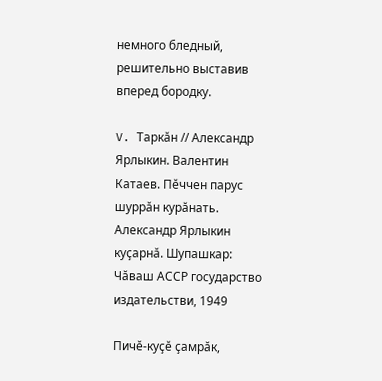немного бледный, решительно выставив вперед бородку.

V. Таркӑн // Александр Ярлыкин. Валентин Катаев. Пӗччен парус шуррӑн курӑнать. Александр Ярлыкин куҫарнӑ. Шупашкар: Чӑваш АССР государство издательстви, 1949

Пичӗ-куҫӗ ҫамрӑк,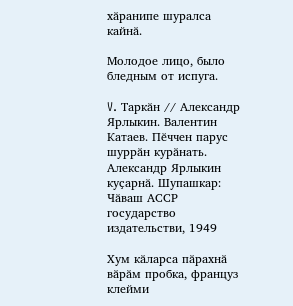хӑранипе шуралса кайнӑ.

Молодое лицо, было бледным от испуга.

V. Таркӑн // Александр Ярлыкин. Валентин Катаев. Пӗччен парус шуррӑн курӑнать. Александр Ярлыкин куҫарнӑ. Шупашкар: Чӑваш АССР государство издательстви, 1949

Хум кӑларса пӑрахнӑ вӑрӑм пробка, француз клейми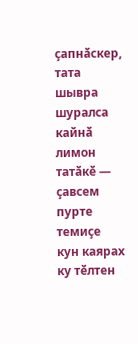ҫапнӑскер, тата шывра шуралса кайнӑ лимон татӑкӗ — ҫавсем пурте темиҫе кун каярах ку тӗлтен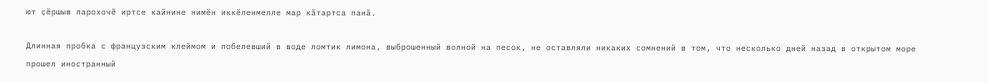ют ҫӗршыв парохочӗ иртсе кайнине нимӗн иккӗленмелле мар кӑтартса панӑ.

Длинная пробка с французским клеймом и побелевший в воде ломтик лимона, выброшенный волной на песок, не оставляли никаких сомнений в том, что несколько дней назад в открытом море прошел иностранный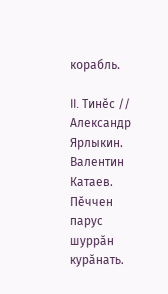корабль.

II. Тинӗс // Александр Ярлыкин. Валентин Катаев. Пӗччен парус шуррӑн курӑнать.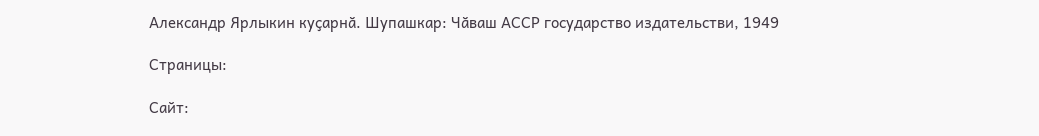Александр Ярлыкин куҫарнӑ. Шупашкар: Чӑваш АССР государство издательстви, 1949

Страницы:

Сайт: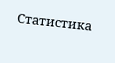Статистика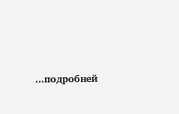...подробней